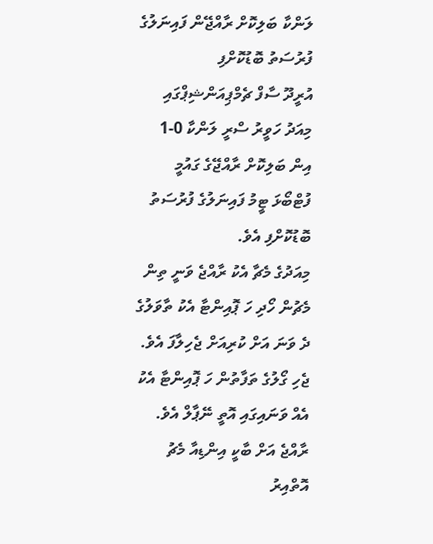ލަންކާ ބަލިކޮށް ރާއްޖޭން ފައިނަލުގެ ފުރުސަތު ބޮޑުކޮށްފި
އުރީދޫ ސާފް ޗެމްޕިއަންޝިޕްގައި މިއަދު ހަވީރު ސްރީ ލަންކާ 0-1 އިން ބަލިކޮށް ރާއްޖޭގެ ގައުމީ ފުޓްބޯޅަ ޓީމު ފައިނަލުގެ ފުރުސަތު ބޮޑުކޮށްފި އެވެ.
މިއަދުގެ މެޗާ އެކު ރާއްޖެ ވަނީ ތިން މެޗުން ހޯދި ހަ ޕޮއިންޓާ އެކު ތާވަލުގެ ދެ ވަނަ އަށް ކުރިއަށް ޖެހިލާފަ އެވެ. ޖެހި ގޯލުގެ ތަފާތުން ހަ ޕޮއިންޓާ އެކު އެއް ވަނައިގައި އޮތީ ނޭޕާލް އެވެ. ރާއްޖެ އަށް ބާކީ އިންޑިއާ މެޗު އޮތްއިރު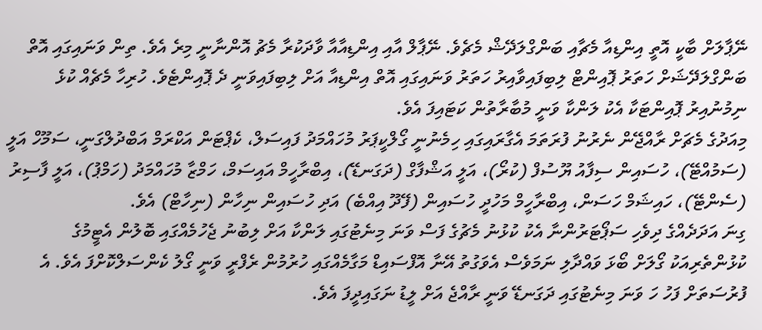ނޭޕާލަށް ބާކީ އޮތީ އިންޑިއާ މެޗާއި ބަންގްލަދޭޝް މެޗެވެ. ނޭޕާލް އާއި އިންޑިއާއާ ވާދަކުރާ މެޗު އޮންނާނީ މިރެ އެވެ. ތިން ވަނައިގައި އޮތް ބަންގްލަދޭޝަށް ހަތަރު ޕޮއިންޓް ލިބިފައިވާއިރު ހަތަރު ވަނައިގައި އޮތް އިންޑިއާ އަށް ލިބިފައިވަނީ ދެ ޕޮއިންޓެވެ. ހުރިހާ މެޗެއް ކުޅެ ނިމުނުއިރު ޕޮއިންޓަކާ އެކު ލަންކާ ވަނީ މުބާރާތުން ކަޓައިފަ އެވެ.
މިއަދުގެ މެޗަށް ރާއްޖޭން ނެރުނު ފުރަތަމަ އެގާރައިގައި ހިމެނުނީ ގޯލްކީޕަރު މުހައްމަދު ފައިސަލް، ކެޕްޓަން އަކްރަމް އަބްދުލްގަނީ، ސަމޫހް އަލީ (ސަމުއްޓޭ)، ހުސައިން ސިފާއު ޔޫސުފް (ކުރޯ)، އަލީ އަޝްފާގް (ދަގަނޑޭ)، އިބްރާހީމް އައިސަމް، ހަމްޒާ މުހައްމަދު (ހަމްޕު)، އަލީ ފާސިރު (ސެންޓޭ)، ހައިޝަމް ހަސަން، އިބްރާހީމް މަހުދީ ހުސައިން (ފޭދޫ އިއްބެ) އަދި ހުސައިން ނިހާން (ނިހާޓް) އެވެ.
ގިނަ އަދަދެއްގެ ދިވެހި ސަޕޯޓަރުންނާ އެކު ކުޅުނު މެޗުގެ ފަސް ވަނަ މިނެޓުގައި ލަންކާ އަށް ލިބުނު ޖެހުމެއްގައި ބޮލުން އެޓީމުގެ ކުޅުންތެރިއަކު ގޯލަށް ބޯޅަ ވައްދާލި ނަމަވެސް އެވަގުތު އޭނާ އޮފްސައިޑް މަގާމެއްގައި ހުރުމުން ރެފްރީ ވަނީ ގޯލު ކެންސަލްކޮށްފަ އެވެ. އެ ފުރުސަތަށް ފަހު ހަ ވަނަ މިނެޓުގައި ދަގަނޑޭ ވަނީ ރާއްޖެ އަށް ލީޑު ނަގައިދީފަ އެވެ.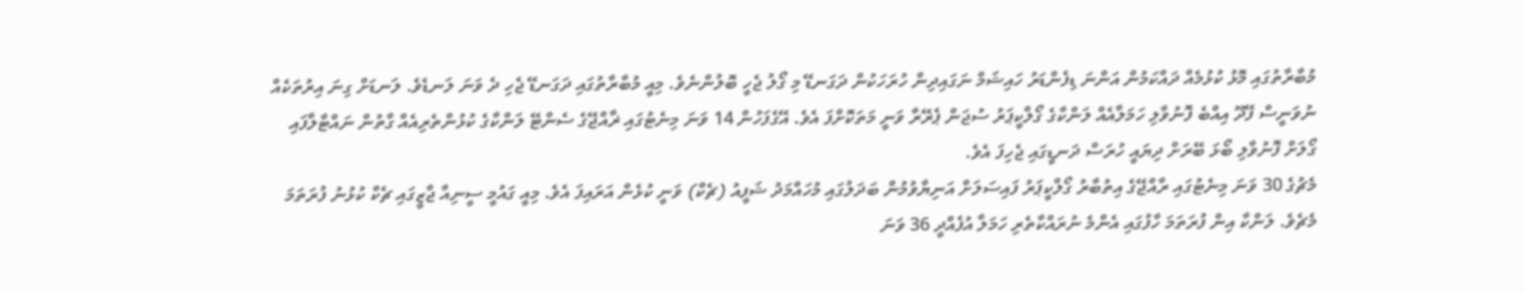މުބާރާތުގައި މޮޅު ކުޅުމެއް ދައްކަމުން އަންނަ ޑިފެންޑަރު ހައިޝަމް ނަގައިދިން ހުރަހަކުން ދަގަނޑޭ މި ގޯލު ޖެހީ ބޮލުންނެވެ. މިއީ މުބާރާތުގައި ދަގަނޑޭ ޖެހި ދެ ވަނަ ލަނޑެވެ. ލަނޑަށް ގިނަ އިރުތަކެއް ނުވަނީސް ފޭދޫ އިއްބެ ފޮނުވާލި ހަމަލާއެއް ލަންކާގެ ގޯލްކީޕަރު ސުޖަން ޕެރޭރާ ވަނީ މަތަކޮށްފަ އެވެ. އޭގެފަހުން 14 ވަނަ މިނެޓުގައި ޜާއްޖޭގެ ސެންޓޭ ލަންކާގެ ކުޅުންތެރިއެއް ގާތުން ނައްޓާލާފައި ގޯލަށް ފޮނުވާލި ބޯޅަ ބޭރަށް ދިޔައީ ހުރަސް ދަނޑީގައި ޖެހިފަ އެވެ.
މެޗުގެ 30 ވަނަ މިނެޓުގައި ރާއްޖޭގެ އިތުބާރު ގޯލްކީޕަރު ފައިސަލަށް އަނިޔާވުމުން ބަދަލުގައި މުހައްމަދު ޝަފީއު (ޗެކް) ވަނީ ކުޅެން އަރައިފަ އެވެ. މިއީ ގައުމީ ސީނިއާ ޖާޒީގައި ޗެކް ކުޅުނު ފުރަތަމަ މެޗެވެ. ލަންކާ އިން ފުރަތަމަ ހާފުގައި އެންމެ ނުރައްކާތެރި ހަމަލާ އުފެއްދީ 36 ވަނަ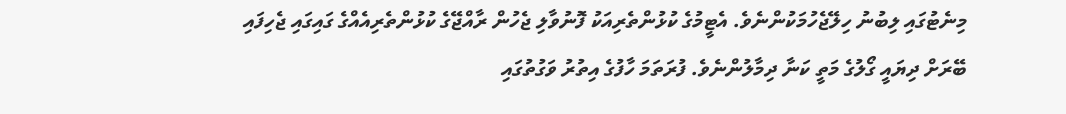މިނެޓުގައި ލިބުނު ހިލޭޖެހުމަކުންނެވެ. އެޓީމުގެ ކުޅުންތެރިއަކު ފޮނުވާލި ޖެހުން ރާއްޖޭގެ ކުޅުންތެރިއެއްގެ ގައިގައި ޖެހިފައި ބޭރަށް ދިޔައީ ގޯލުގެ މަތީ ކަނާ ދިމާލުންނެވެ. ފުރަތަމަ ހާފުގެ އިތުރު ވަގުތުގައި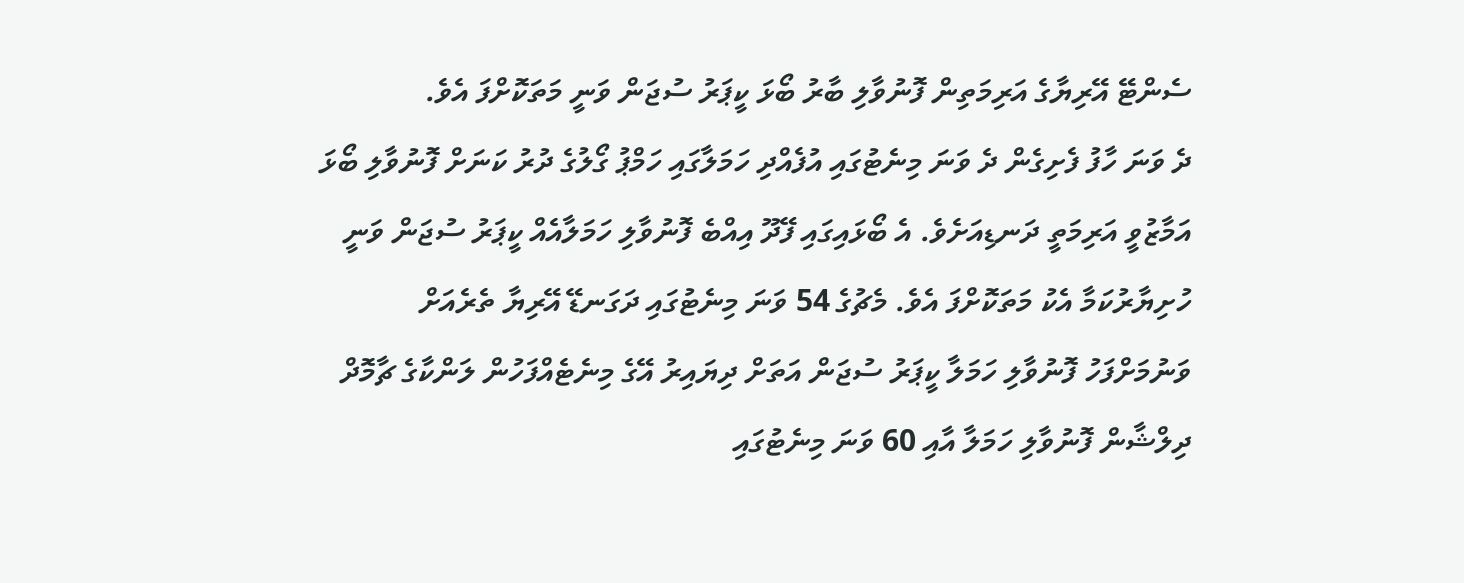ސެންޓޭ އޭރިޔާގެ އަރިމަތިން ފޮނުވާލި ބާރު ބޯޅަ ކީޕަރު ސުޖަން ވަނީ މަތަކޮށްފަ އެވެ.
ދެ ވަނަ ހާފު ފެށިގެން ދެ ވަނަ މިނެޓުގައި އުފެއްދި ހަމަލާގައި ހަމްޕު ގޯލުގެ ދުރު ކަނަށް ފޮނުވާލި ބޯޅަ އަމާޒުވީ އަރިމަތީ ދަނޑިއަށެވެ. އެ ބޯޅައިގައި ފޭދޫ އިއްބެ ފޮނުވާލި ހަމަލާއެއް ކީޕަރު ސުޖަން ވަނީ ހުށިޔާރުކަމާ އެކު މަތަކޮށްފަ އެވެ. މެޗުގެ 54 ވަނަ މިނެޓުގައި ދަގަނޑޭ އޭރިޔާ ތެރެއަށް ވަނުމަށްފަހު ފޮނުވާލި ހަމަލާ ކީޕަރު ސުޖަން އަތަށް ދިޔައިރު އޭގެ މިނެޓެއްފަހުން ލަންކާގެ ޗާމޮދް ދިލްޝާން ފޮނުވާލި ހަމަލާ އާއި 60 ވަނަ މިނެޓުގައި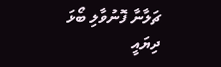ޗަލާނާ ފޮނުވާލި ބޯޅަ ދިޔައީ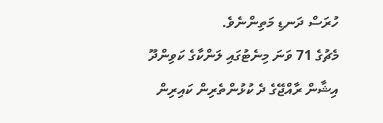ހުރަސް ދަނޑި މަތިންނެވެ.
މެޗުގެ 71 ވަނަ މިނެޓުގައި ލަންކާގެ ކަވިންދޫ އިޝާން ރާއްޖޭގެ ދެ ކުޅުންތެރިން ކައިރިން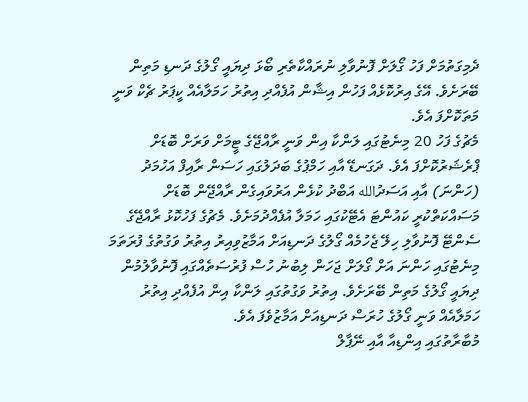ދެމިގަތުމަށް ފަހު ގޯލަށް ފޮނުވާލި ނުރައްކާތެރި ބޯޅަ ދިޔައީ ގޯލުގެ ދަނޑި މަތިން ބޭރަށެވެ. އޭގެ އިރުކޮޅެއް ފަހުން އިޝާން އުފެއްދި އިތުރު ހަމަލާއެއް ކީޕަރު ޗެކް ވަނީ މަތަކޮށްފަ އެވެ.
މެޗުގެ ފަހު 20 މިނެޓުގައި ލަންކާ އިން ވަނީ ރާއްޖޭގެ ޓީމަށް ވަރަށް ބޮޑަށް ޕްރެޝަރުކޮށްފަ އެވެ. ދަގަނޑޭ އާއި ހަމްޕުގެ ބަދަލުގައި ހަސަން ރާއިފް އަހުމަދު (ހަންނަ) އާއި އަސަދުالله އަބްދު ކުޅެން އަރުވައިގެން ރާއްޖޭން ބޮޑަށް މަސައްކަތްކުރީ ކައުންޓަ އެޓޭކުގައި ހަމަލާ އުފެއްދުމަށެވެ. މެޗުގެ ފަހުކޮޅު ރާއްޖޭގެ ސެންޓޭ ފޮނުވާލި ހިލޭ ޖެހުމެއް ގޯލުގެ ދަނޑިއަށް އަމާޒުވިއިރު އިތުރު ވަގުތުގެ ފުރަތަމަ މިނެޓުގައި ހަންނަ އަށް ގޯލަށް ޖަހަން ލިބުނު ހުސް ފުރުސަތެއްގައި ފޮނުވާލުމުން ދިޔައީ ގޯލުގެ މަތިން ބޭރަށެވެ. އިތުރު ވަގުތުގައި ލަންކާ އިން އުފެއްދި އިތުރު ހަމަލާއެއް ވަނީ ގޯލުގެ ހުރަސް ދަނޑިއަށް އަމާޒުވެފަ އެވެ.
މުބާރާތުގައި އިންޑިއާ އާއި ނޭޕާލް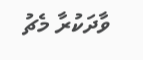ވާދަކުރާ މެޗު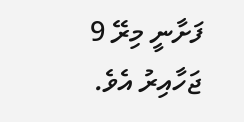ފަށާނީ މިރޭ 9 ޖަހާއިރު އެވެ.